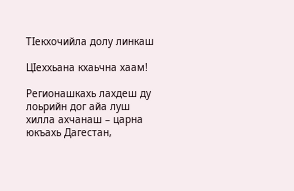ТIекхочийла долу линкаш

ЦIеххьана кхаьчна хаам!

Регионашкахь лахдеш ду лоьрийн дог айа луш хилла ахчанаш – царна юкъахь Дагестан,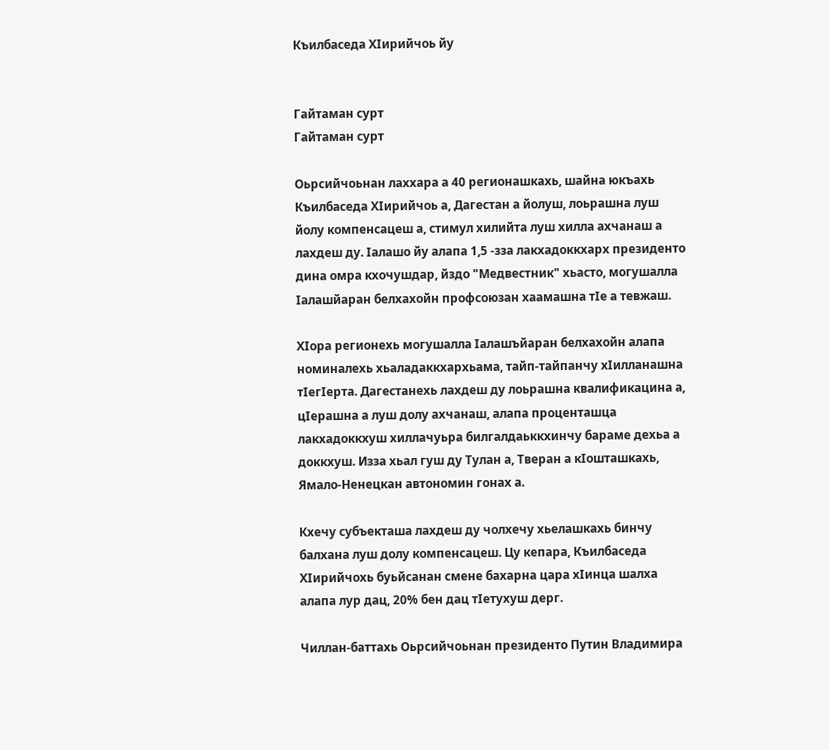Къилбаседа ХӀирийчоь йу


Гайтаман сурт
Гайтаман сурт

Оьрсийчоьнан лаххара а 40 регионашкахь, шайна юкъахь Къилбаседа ХӀирийчоь а, Дагестан а йолуш, лоьрашна луш йолу компенсацеш а, стимул хилийта луш хилла ахчанаш а лахдеш ду. Iалашо йу алапа 1,5 -зза лакхадоккхарх президенто дина омра кхочушдар, йздо "Медвестник" хьасто, могушалла Iалашйаран белхахойн профсоюзан хаамашна тӀе а тевжаш.

ХӀора регионехь могушалла Ӏалашъйаран белхахойн алапа номиналехь хьаладаккхархьама, тайп-тайпанчу хӀилланашна тӀегӀерта. Дагестанехь лахдеш ду лоьрашна квалификацина а, цӀерашна а луш долу ахчанаш, алапа проценташца лакхадоккхуш хиллачуьра билгалдаьккхинчу бараме дехьа а доккхуш. Изза хьал гуш ду Тулан а, Тверан а кӀошташкахь, Ямало-Ненецкан автономин гонах а.

Кхечу субъекташа лахдеш ду чолхечу хьелашкахь бинчу балхана луш долу компенсацеш. Цу кепара, Къилбаседа ХӀирийчохь буьйсанан смене бахарна цара хӀинца шалха алапа лур дац, 20% бен дац тӀетухуш дерг.

Чиллан-баттахь Оьрсийчоьнан президенто Путин Владимира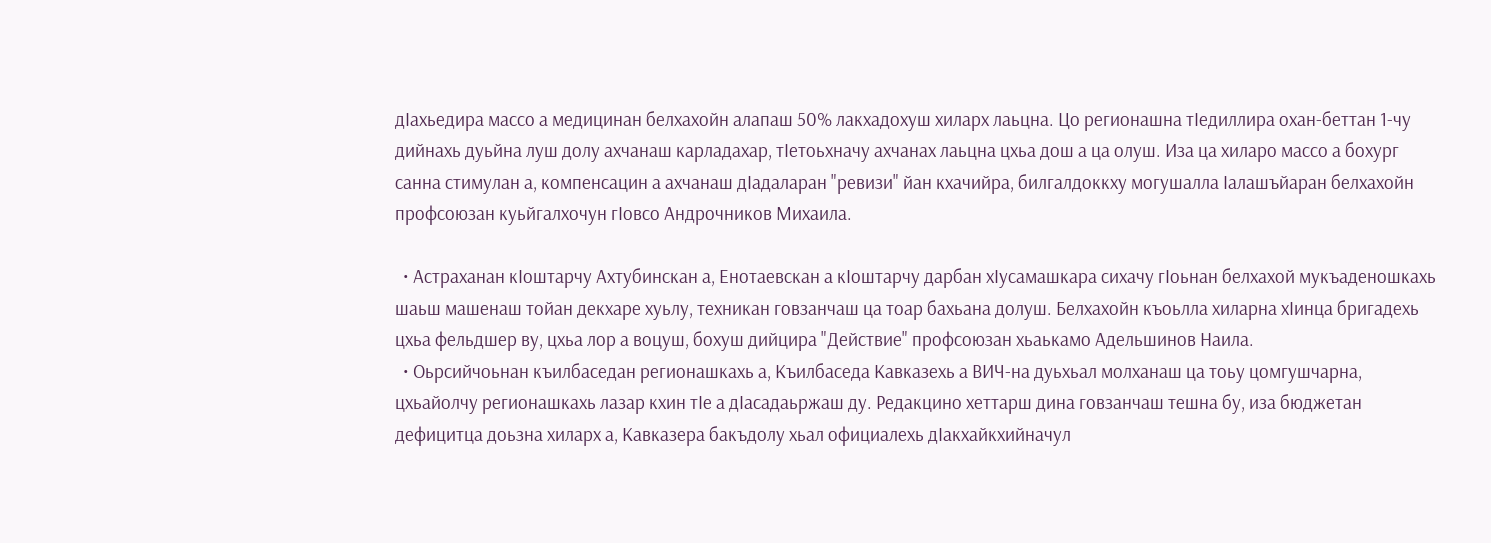дӀахьедира массо а медицинан белхахойн алапаш 50% лакхадохуш хиларх лаьцна. Цо регионашна тӀедиллира охан-беттан 1-чу дийнахь дуьйна луш долу ахчанаш карладахар, тӀетоьхначу ахчанах лаьцна цхьа дош а ца олуш. Иза ца хиларо массо а бохург санна стимулан а, компенсацин а ахчанаш дӀадаларан "ревизи" йан кхачийра, билгалдоккху могушалла Ӏалашъйаран белхахойн профсоюзан куьйгалхочун гӀовсо Андрочников Михаила.

  • Астраханан кӀоштарчу Ахтубинскан а, Енотаевскан а кӀоштарчу дарбан хӀусамашкара сихачу гӀоьнан белхахой мукъаденошкахь шаьш машенаш тойан декхаре хуьлу, техникан говзанчаш ца тоар бахьана долуш. Белхахойн къоьлла хиларна хӀинца бригадехь цхьа фельдшер ву, цхьа лор а воцуш, бохуш дийцира "Действие" профсоюзан хьаькамо Адельшинов Наила.
  • Оьрсийчоьнан къилбаседан регионашкахь а, Къилбаседа Кавказехь а ВИЧ-на дуьхьал молханаш ца тоьу цомгушчарна, цхьайолчу регионашкахь лазар кхин тIе а дIасадаьржаш ду. Редакцино хеттарш дина говзанчаш тешна бу, иза бюджетан дефицитца доьзна хиларх а, Кавказера бакъдолу хьал официалехь дӀакхайкхийначул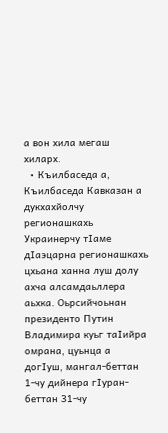а вон хила мегаш хиларх.
  • Къилбаседа а, Къилбаседа Кавказан а дукхахйолчу регионашкахь Украинерчу тӀаме дӀаэцарна регионашкахь цхьана ханна луш долу ахча алсамдаьллера аьхка. Оьрсийчоьнан президенто Путин Владимира куьг таӀийра омрана, цуьнца а догӀуш, мангал-беттан 1-чу дийнера гIуран-беттан 31-чу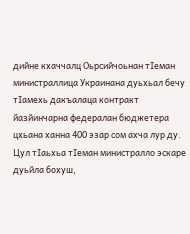дийне кхаччалц Оьрсийчоьнан тӀеман министраллица Украинана дуьхьал бечу тӀамехь дакъалаца контракт йазйинчарна федералан бюджетера цхьана ханна 400 эзар сом ахча лур ду. Цул тӀаьхьа тӀеман министралло эскаре дуьйла бохуш,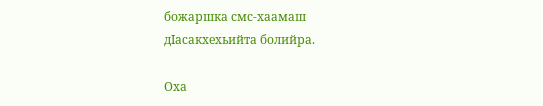божаршка смс-хаамаш дӀасакхехьийта болийра.

Оха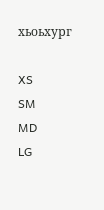хьоьхург

XS
SM
MD
LG